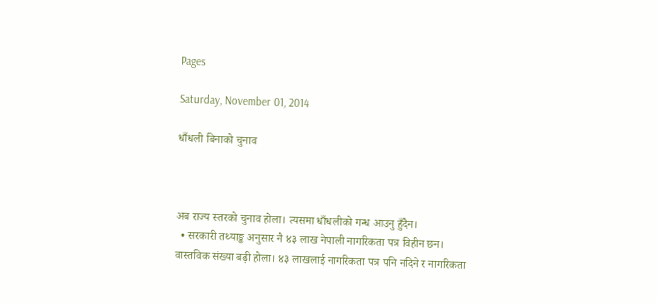Pages

Saturday, November 01, 2014

धाँधली बिनाको चुनाव



अब राज्य स्तरको चुनाव होला। त्यसमा धाँधलीको गन्ध आउनु हुँदैन।
  • सरकारी तथ्याङ्क अनुसार नै ४३ लाख नेपाली नागरिकता पत्र विहीन छन। वास्तविक संख्या बढ़ी होला। ४३ लाखलाई नागरिकता पत्र पनि नदिने र नागरिकता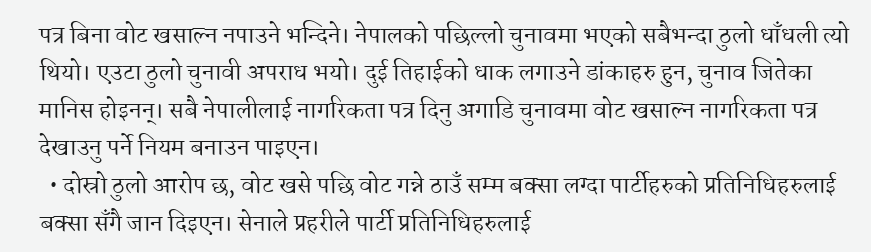पत्र बिना वोट खसाल्न नपाउने भन्दिने। नेपालको पछिल्लो चुनावमा भएको सबैभन्दा ठुलो धाँधली त्यो थियो। एउटा ठुलो चुनावी अपराध भयो। दुई तिहाईको धाक लगाउने डांकाहरु हुन, चुनाव जितेका मानिस होइनन्। सबै नेपालीलाई नागरिकता पत्र दिनु अगाडि चुनावमा वोट खसाल्न नागरिकता पत्र देखाउनु पर्ने नियम बनाउन पाइएन।
  • दोस्रो ठुलो आरोप छ, वोट खसे पछि वोट गन्ने ठाउँ सम्म बक्सा लग्दा पार्टीहरुको प्रतिनिधिहरुलाई बक्सा सँगै जान दिइएन। सेनाले प्रहरीले पार्टी प्रतिनिधिहरुलाई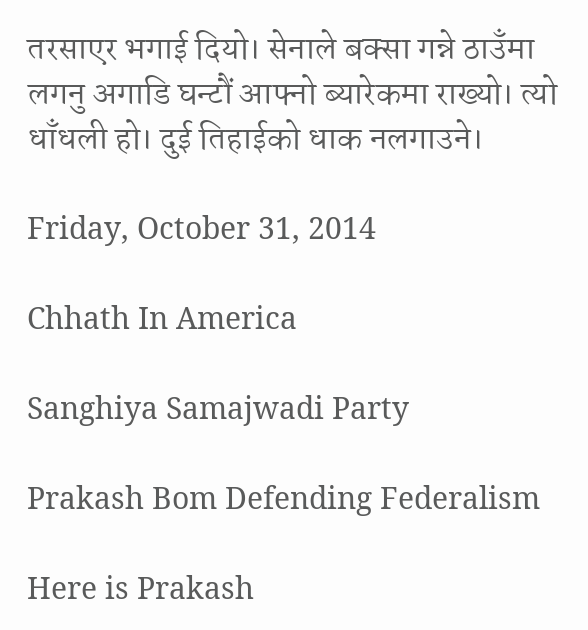तरसाएर भगाई दियो। सेनाले बक्सा गन्ने ठाउँमा लगनु अगाडि घन्टौं आफ्नो ब्यारेकमा राख्यो। त्यो धाँधली हो। दुई तिहाईको धाक नलगाउने।

Friday, October 31, 2014

Chhath In America

Sanghiya Samajwadi Party

Prakash Bom Defending Federalism

Here is Prakash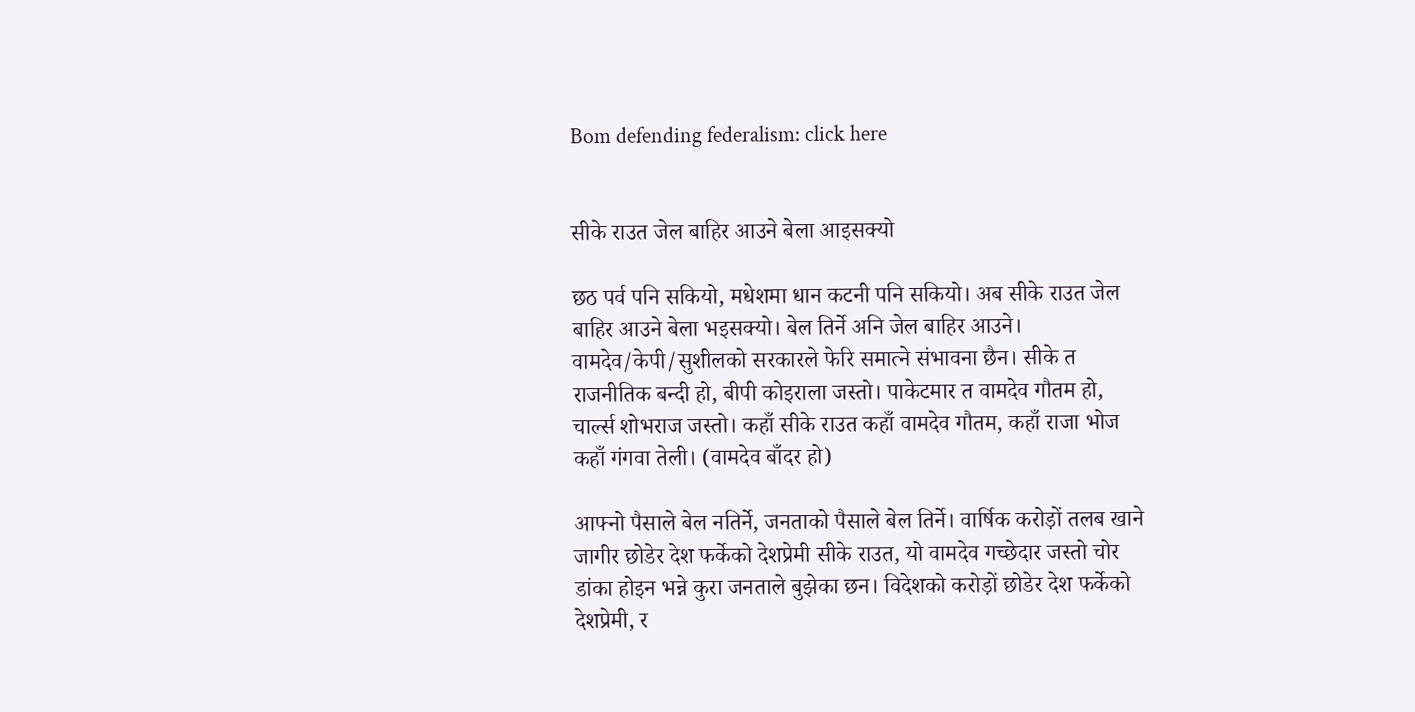Bom defending federalism: click here


सीके राउत जेल बाहिर आउने बेला आइसक्यो

छठ पर्व पनि सकियो, मधेशमा धान कटनी पनि सकियो। अब सीके राउत जेल बाहिर आउने बेला भइसक्यो। बेल तिर्ने अनि जेल बाहिर आउने। वामदेव/केपी/सुशीलको सरकारले फेरि समात्ने संभावना छैन। सीके त राजनीतिक बन्दी हो, बीपी कोइराला जस्तो। पाकेटमार त वामदेव गौतम हो, चार्ल्स शोभराज जस्तो। कहाँ सीके राउत कहाँ वामदेव गौतम, कहाँ राजा भोज कहाँ गंगवा तेली। (वामदेव बाँदर हो)

आफ्नो पैसाले बेल नतिर्ने, जनताको पैसाले बेल तिर्ने। वार्षिक करोड़ों तलब खाने जागीर छोडेर देश फर्केको देशप्रेमी सीके राउत, यो वामदेव गच्छेदार जस्तो चोर डांका होइन भन्ने कुरा जनताले बुझेका छन। विदेशको करोड़ों छोडेर देश फर्केको देशप्रेमी, र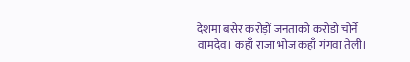देशमा बसेर करोड़ों जनताको करोडो चोर्ने वामदेव। कहाँ राजा भोज कहाँ गंगवा तेली।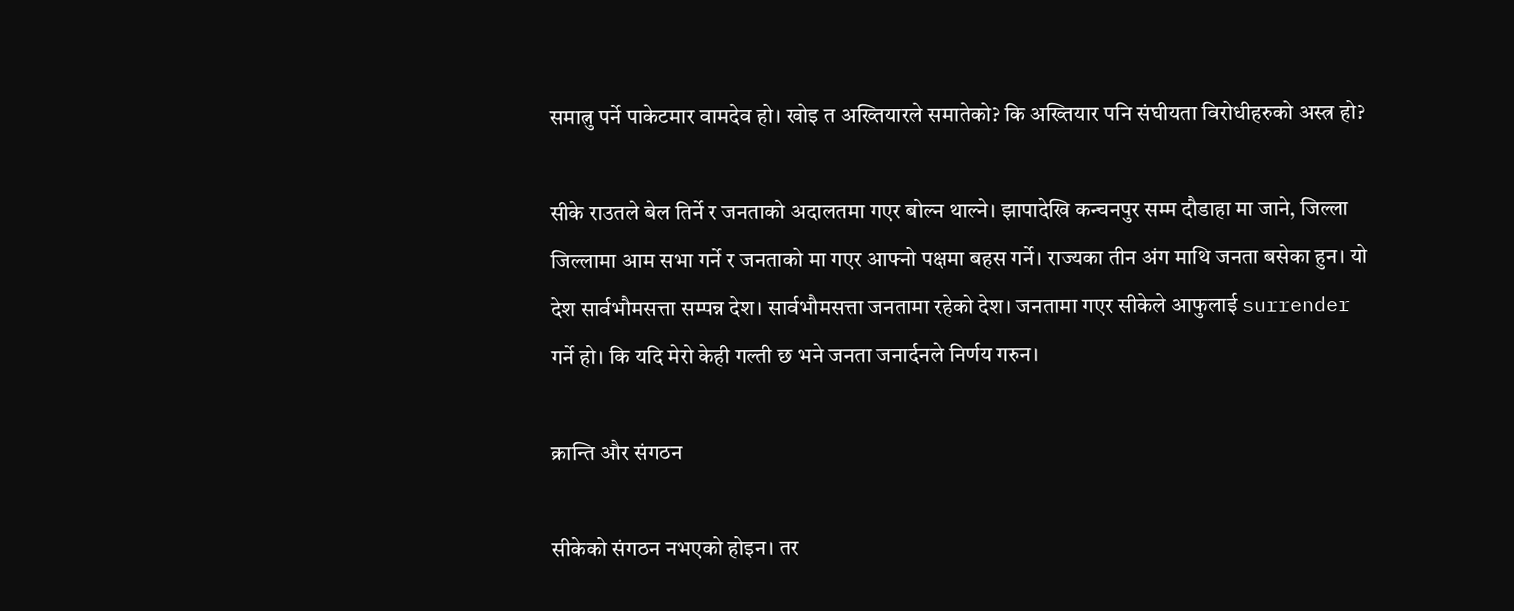समात्नु पर्ने पाकेटमार वामदेव हो। खोइ त अख्तियारले समातेको? कि अख्तियार पनि संघीयता विरोधीहरुको अस्त्र हो?

सीके राउतले बेल तिर्ने र जनताको अदालतमा गएर बोल्न थाल्ने। झापादेखि कन्चनपुर सम्म दौडाहा मा जाने, जिल्ला जिल्लामा आम सभा गर्ने र जनताको मा गएर आफ्नो पक्षमा बहस गर्ने। राज्यका तीन अंग माथि जनता बसेका हुन। यो देश सार्वभौमसत्ता सम्पन्न देश। सार्वभौमसत्ता जनतामा रहेको देश। जनतामा गएर सीकेले आफुलाई surrender गर्ने हो। कि यदि मेरो केही गल्ती छ भने जनता जनार्दनले निर्णय गरुन।

क्रान्ति और संगठन

सीकेको संगठन नभएको होइन। तर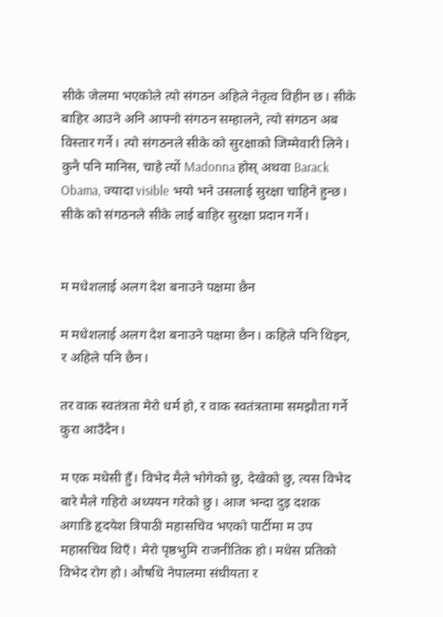सीके जेलमा भएकोले त्यो संगठन अहिले नेतृत्व विहीन छ। सीके बाहिर आउने अनि आफ्नो संगठन सम्हालने, त्यो संगठन अब विस्तार गर्ने। त्यो संगठनले सीके को सुरक्षाको जिम्मेवारी लिने। कुनै पनि मानिस, चाहे त्यों Madonna होस् अथवा Barack Obama, ज्यादा visible भयो भने उसलाई सुरक्षा चाहिने हुन्छ। सीके को संगठनले सीके लाई बाहिर सुरक्षा प्रदान गर्ने।


म मधेशलाई अलग देश बनाउने पक्षमा छैन

म मधेशलाई अलग देश बनाउने पक्षमा छैन। कहिले पनि थिइन, र अहिले पनि छैन।

तर वाक स्वतंत्रता मेरो धर्म हो, र वाक स्वतंत्रतामा समझौता गर्ने कुरा आउँदैन।

म एक मधेसी हुँ। विभेद मैले भोगेको छु, देखेको छु, त्यस विभेद बारे मैले गहिरो अध्ययन गरेको छु। आज भन्दा दुइ दशक अगाडि हृदयेश त्रिपाठी महासचिव भएको पार्टीमा म उप महासचिव थिएँ। मेरो पृष्ठभुमि राजनीतिक हो। मधेस प्रतिको विभेद रोग हो। औषधि नेपालमा संघीयता र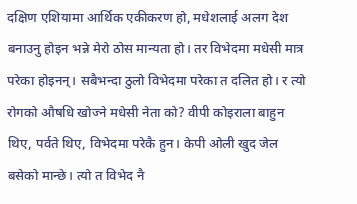दक्षिण एशियामा आर्थिक एकीकरण हो, मधेशलाई अलग देश बनाउनु होइन भन्ने मेरो ठोस मान्यता हो। तर विभेदमा मधेसी मात्र परेका होइनन्। सबैभन्दा ठुलो विभेदमा परेका त दलित हो। र त्यो रोगको औषधि खोज्ने मधेसी नेता को? वीपी कोइराला बाहुन थिए, पर्वते थिए, विभेदमा परेकै हुन। केपी ओली खुद जेल बसेको मान्छे। त्यो त विभेद नै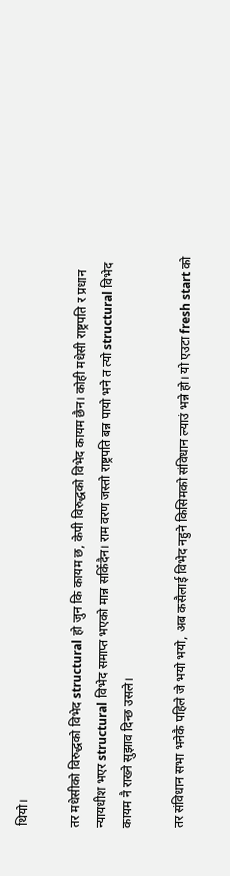थियो।

तर मधेसीको विरुद्धको विभेद structural हो जुन कि कायम छ, केपी विरुद्धको विभेद कायम छैन। कोही मधेसी राष्ट्रपति र प्रधान न्यायधीश भएर structural विभेद समाप्त भएको मान्न सकिँदैन। राम वरण जस्तो राष्ट्रपति बन्न पायो भने त त्यो structural विभेद कायम नै राख्ने सुझाव दिन्छ उसले।

तर संविधान सभा भनेकै पहिले जे भयो भयो, अब कसैलाई विभेद नहुने किसिमको संविधान ल्याउं भन्ने हो। यो एउटा fresh start को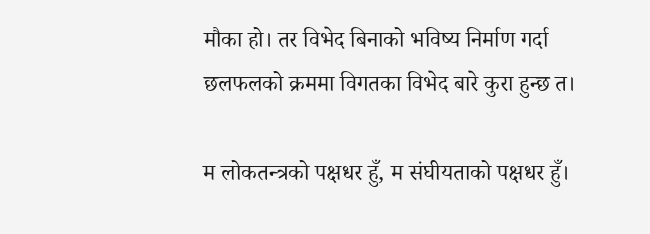मौका हो। तर विभेद बिनाको भविष्य निर्माण गर्दा छलफलको क्रममा विगतका विभेद बारे कुरा हुन्छ त।

म लोकतन्त्रको पक्षधर हुँ, म संघीयताको पक्षधर हुँ।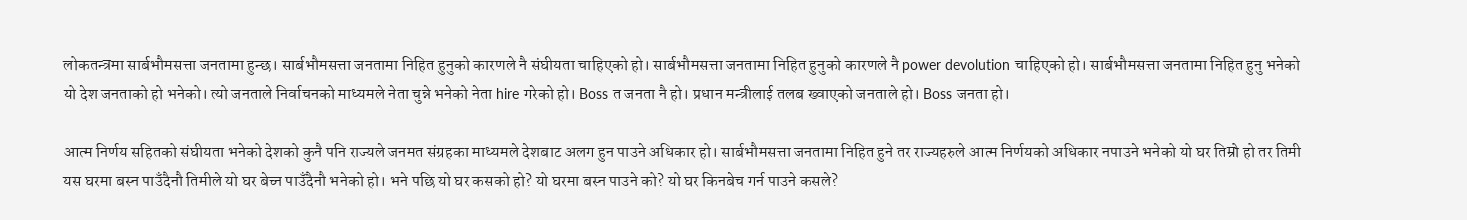लोकतन्त्रमा सार्बभौमसत्ता जनतामा हुन्छ। सार्बभौमसत्ता जनतामा निहित हुनुको कारणले नै संघीयता चाहिएको हो। सार्बभौमसत्ता जनतामा निहित हुनुको कारणले नै power devolution चाहिएको हो। सार्बभौमसत्ता जनतामा निहित हुनु भनेको यो देश जनताको हो भनेको। त्यो जनताले निर्वाचनको माध्यमले नेता चुन्ने भनेको नेता hire गरेको हो। Boss त जनता नै हो। प्रधान मन्त्रीलाई तलब ख्वाएको जनताले हो। Boss जनता हो।

आत्म निर्णय सहितको संघीयता भनेको देशको कुनै पनि राज्यले जनमत संग्रहका माध्यमले देशबाट अलग हुन पाउने अधिकार हो। सार्बभौमसत्ता जनतामा निहित हुने तर राज्यहरुले आत्म निर्णयको अधिकार नपाउने भनेको यो घर तिम्रो हो तर तिमी यस घरमा बस्न पाउँदैनौ तिमीले यो घर बेच्न पाउँदैनौ भनेको हो। भने पछि यो घर कसको हो? यो घरमा बस्न पाउने को? यो घर किनबेच गर्न पाउने कसले?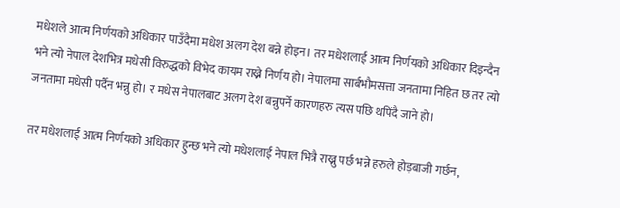मधेशले आत्म निर्णयको अधिकार पाउँदैमा मधेश अलग देश बन्ने होइन। तर मधेशलाई आत्म निर्णयको अधिकार दिइन्दैन भने त्यो नेपाल देशभित्र मधेसी विरुद्धको विभेद कायम राख्ने निर्णय हो। नेपालमा सार्बभौमसत्ता जनतामा निहित छ तर त्यो जनतामा मधेसी पर्दैन भन्नु हो। र मधेस नेपालबाट अलग देश बन्नुपर्ने कारणहरु त्यस पछि थपिंदै जाने हो।

तर मधेशलाई आत्म निर्णयको अधिकार हुन्छ भने त्यो मधेशलाई नेपाल भित्रै राख्नु पर्छ भन्ने हरुले होड़बाजी गर्छन,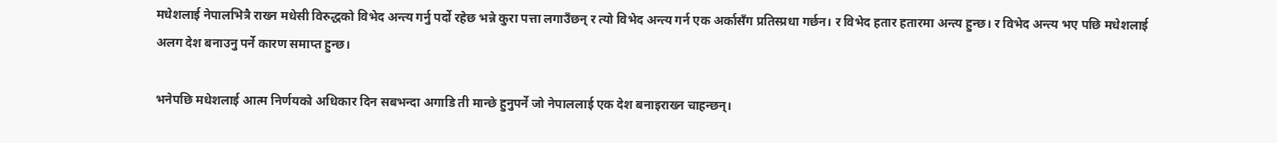मधेशलाई नेपालभित्रै राख्न मधेसी विरुद्धको विभेद अन्त्य गर्नु पर्दो रहेछ भन्ने कुरा पत्ता लगाउँछन् र त्यो विभेद अन्त्य गर्न एक अर्कासँग प्रतिस्प्रधा गर्छन। र विभेद हतार हतारमा अन्त्य हुन्छ। र विभेद अन्त्य भए पछि मधेशलाई अलग देश बनाउनु पर्ने कारण समाप्त हुन्छ।

भनेपछि मधेशलाई आत्म निर्णयको अधिकार दिन सबभन्दा अगाडि ती मान्छे हुनुपर्ने जो नेपाललाई एक देश बनाइराख्न चाहन्छन्।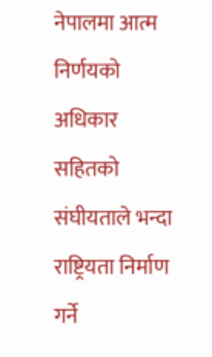नेपालमा आत्म निर्णयको अधिकार सहितको संघीयताले भन्दा राष्ट्रियता निर्माण गर्ने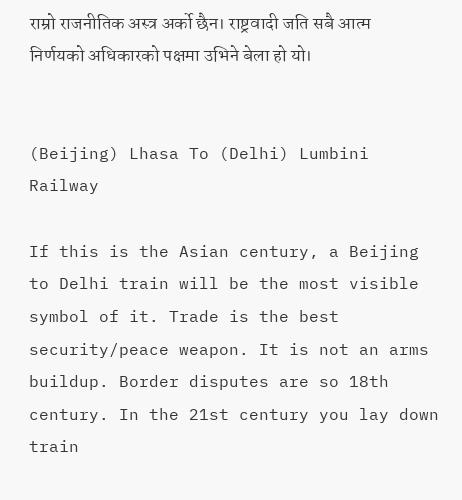राम्रो राजनीतिक अस्त्र अर्को छैन। राष्ट्रवादी जति सबै आत्म निर्णयको अधिकारको पक्षमा उभिने बेला हो यो।


(Beijing) Lhasa To (Delhi) Lumbini Railway

If this is the Asian century, a Beijing to Delhi train will be the most visible symbol of it. Trade is the best security/peace weapon. It is not an arms buildup. Border disputes are so 18th century. In the 21st century you lay down train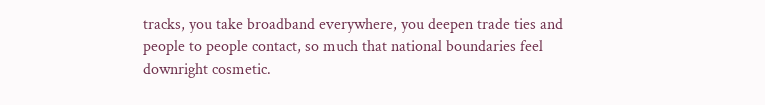tracks, you take broadband everywhere, you deepen trade ties and people to people contact, so much that national boundaries feel downright cosmetic.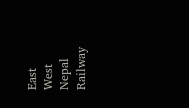East West Nepal Railway